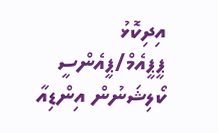އިދިކޮޅު ޕީޕީއެމް/ޕީއެންސީ ކޯލިޝަނުން އިންޑިއާ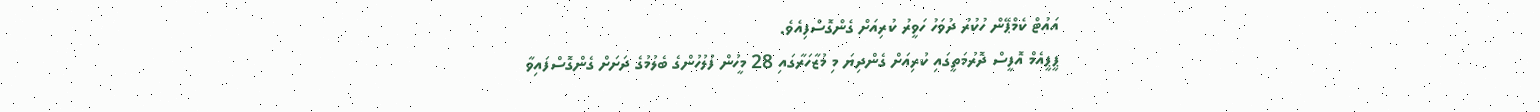އައުޓް ކެމްޕޭން ހުކުރު ދުވަހު ހަވީރު ކުރިއަށް ގެންގޮސްފިއެވެ.
ޕީޕީއެމް އޮފީސް ދޮރުމަތީގައި ކުރިއަށް ގެންދިޔަ މި މުޒާހަރާގައި 28 މީހުން ފުލުހުންގެ ބެލުމުގެ ދަށަށް ގެންގޮސްފައިވާ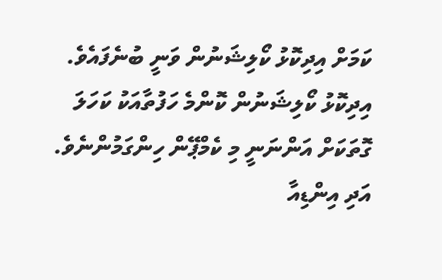ކަމަށް އިދިކޮޅު ކޯލިޝަނުން ވަނީ ބުނެފައެވެ.
އިދިކޮޅު ކޯލިޝަނުން ކޮންމެ ހަފުތާއަކު ކަހަލަ ގޮތަކަށް އަންނަނީ މި ކެމްޕޭން ހިންގަމުންނެވެ. އަދި އިންޑިއާ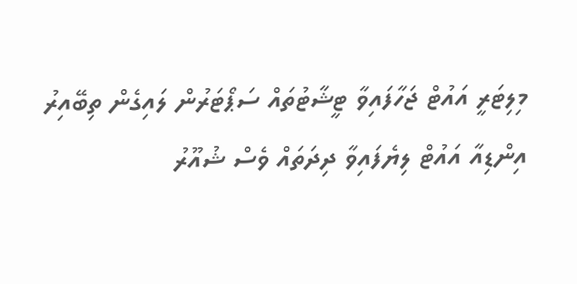މިލިޓަރީ އައުޓް ޖަހާފައިވާ ޓީޝާޓުތައް ސަޕޯޓަރުން ލައިގެން ތިބޭއިރު އިންޑިއާ އައުޓް ލިޔެފައިވާ ދިދަތައް ވެސް ޝުއޫރު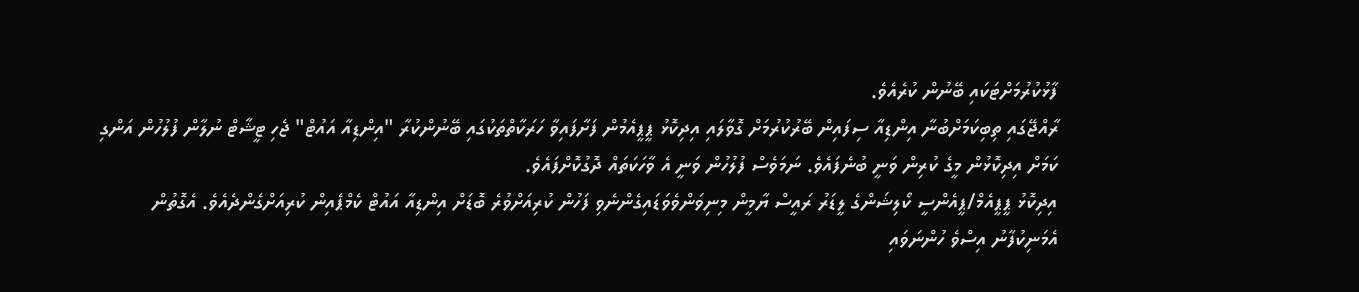ފާޅުކުރުމަށްޓަކައި ބޭނުން ކުރެއެވެ.
ރާއްޖޭގައި ތިބިކަމަށްބުނާ އިންޑިއާ ސިފައިން ބޭރުކުރުމަށް ގޮވާލައި އިދިކޮޅު ޕީޕީއެމުން ފަށާފައިވާ ހަރަކާތްތަކުގައި ބޭނުންކުރާ "އިންޑިއާ އައުޓް" ޖެހި ޓީޝާޓް ނުލާން ފުލުހުން އަންގި ކަމަށް އިދިކޮޅުން މީގެ ކުރިން ވަނީ ބުނެފައެވެ. ނަމަވެސް ފުލުހުން ވަނީ އެ ވާހަކަތައް ދޮގުކޮށްފައެވެ.
އިދިކޮޅު ޕީޕީއެމް/ޕީއެންސީ ކޯލިޝަންގެ ލީޑަރު ރައީސް ޔާމީން މިނިވަންވެވަޑައިގެންނެވި ފަހުން ކުރިއަށްވުރެ ބޮޑަށް އިންޑިއާ އައުޓް ކެމްޕެއިން ކުރިއަށްގެންދެއެވެ. އެގޮތުން އެމަނިކުފާނު އިސްވެ ހުންނަވައި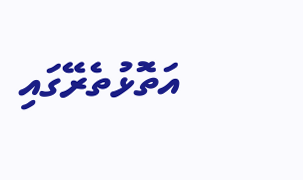އަތޮޅުތެރޭގައި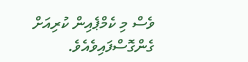ވެސް މި ކެމްޕެއިން ކުރިއަށް ގެންގޮސްފައިވެއެވެ.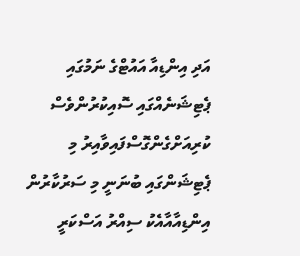އަދި އިންޑިއާ އައުޓްގެ ނަމުގައި ޕެޓިޝަނެއްގައި ސޮއިކުރުންވެސް ކުރިއަށްގެންގޮސްފައިވާއިރު މި ޕެޓިޝަންގައި ބުނަނީ މި ސަރުކާރުން އިންޑިއާއާއެކު ސިއްރު އަސްކަރީ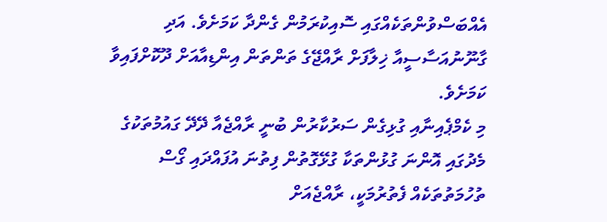އެއްބަސްވުންތަކެއްގައި ސޮއިކުރަމުން ގެންދާ ކަމަށެވެ. އަދި ގާނޫނުއަސާސީއާ ޚިލާފަށް ރާއްޖޭގެ ތަންތަން އިންޑިއާއަށް ދޫކޮށްފައިވާ ކަމަށެވެ.
މި ކެމްޕެއިނާއި ގުޅިގެން ސަރުކާރުން ބުނީ ރާއްޖެއާ ދޭދޭ ގައުމުތަކުގެ މެދުގައި އޮންނަ ގުޅުންތަކާ ގުޅޭގޮތުން ފިތުނަ އުފައްދައި ގޯސް ތުހުމަތުތަކެއް ފެތުރުމަކީ، ރާއްޖެއަށް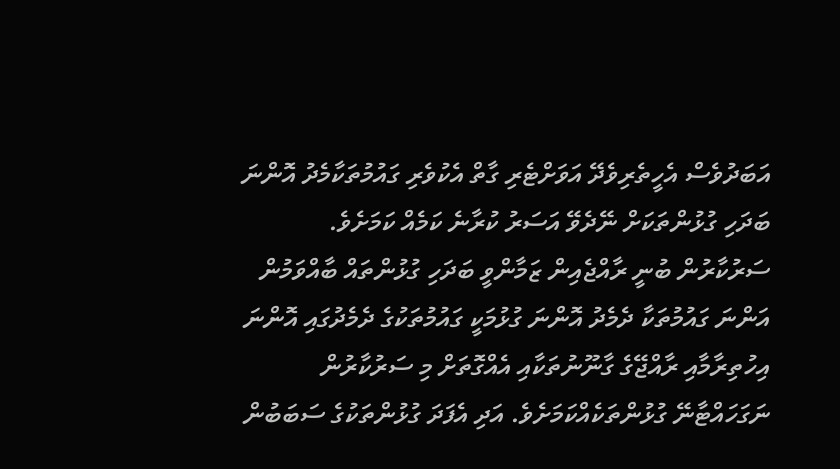އަބަދުވެސް އެހީތެރިވެދޭ އަވަށްޓެރި ގާތް އެކުވެރި ގައުމުތަކާމެދު އޮންނަ ބަދަހި ގުޅުންތަކަށް ނޭދެވޭ އަސަރު ކުރާނެ ކަމެއް ކަމަށެވެ.
ސަރުކާރުން ބުނީ ރާއްޖެއިން ޒަމާންވީ ބަދަހި ގުޅުންތައް ބާއްވަމުން އަންނަ ގައުމުތަކާ ދެމެދު އޮންނަ ގުޅުމަކީ ގައުމުތަކުގެ ދެމެދުގައި އޮންނަ އިހުތިރާމާއި ރާއްޖޭގެ ގާނޫނުތަކާއި އެއްގޮތަށް މި ސަރުކާރުން ނަގަހައްޓާނޭ ގުޅުންތަކެއްކަމަށެވެ. އަދި އެފަދަ ގުޅުންތަކުގެ ސަބަބުން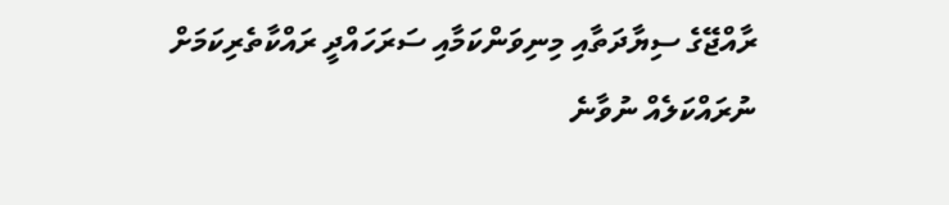ރާއްޖޭގެ ސިޔާދަތާއި މިނިވަންކަމާއި ސަރަހައްދީ ރައްކާތެރިކަމަށް ނުރައްކަލެއް ނުވާނެ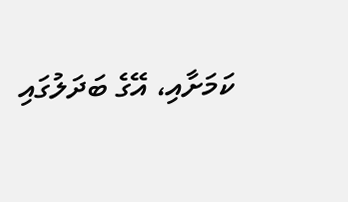ކަމަށާއި، އޭގެ ބަދަލުގައި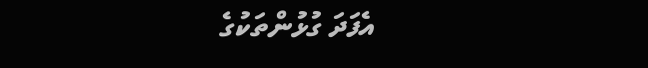އެފަދަ ގުޅުންތަކުގެ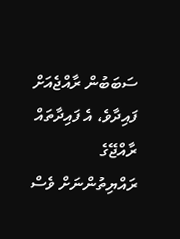ސަބަބުން ރާއްޖެއަށް ފައިދާވެ، އެ ފައިދާތައް ރާއްޖޭގެ ރައްޔިތުންނަށް ވެސް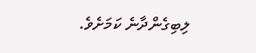ލިބިގެންދާނެ ކަމަށެވެ.